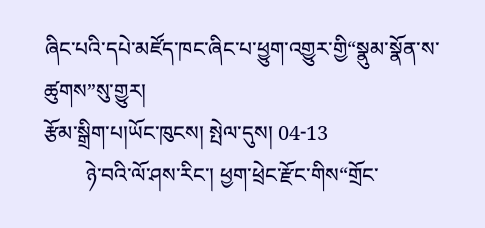ཞིང་པའི་དཔེ་མཛོད་ཁང་ཞིང་པ་ཕྱུག་འགྱུར་གྱི“སྣུམ་སྣོན་ས་ཚུགས”སུ་གྱུར།
རྩོམ་སྒྲིག་པ།ཡོང་ཁུངས། སྤེལ་དུས། 04-13
        ཉེ་བའི་ལོ་ཤས་རིང་། ཕྱག་ཕྲེང་རྫོང་གིས“གྲོང་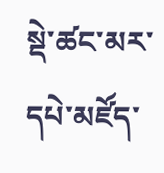སྡེ་ཚང་མར་དཔེ་མཛོད་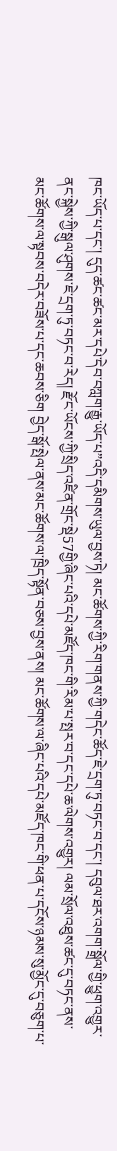ཁང་ཡོད་པ་དང་། དུད་ཚང་ཚང་མར་དཔེ་དེབ་བཀླག་རྒྱུ་ཡོད་པ”འདི་དམིགས་ཡུལ་བྱས་ཏེ། མང་ཚོགས་ཀྱི་རིག་གནས་ཀྱི་གདེང་ཚོད་ཇེ་དྲག་ཏུ་བཏང་བ་དང་། དབུལ་ཐར་འགག་སྒྲོལ་གྱི་ཕྱུག་འགྱུར་ནང་སྐྱེས་ཀྱི་སྒུལ་ཤུགས་ཇེ་དྲག་ཏུ་བཏང་བ་རེད། རྫོང་ཡོངས་ཀྱི་སྲིད་འཛིན་གྲོང་སྡེ57གྱི་ཞིང་པའི་དཔེ་མཛོད་ཁང་གི་རིམ་པ་སྤར་བ་དང་དཔེ་ཆ་ལེགས་འགྱུར། ལམ་སྲོལ་འཐུས་ཚང་དུ་བཏང་ནས་མང་ཚོགས་ལ་སྟབས་བདེར་བཟོས་པ་དང་ཆབས་ཅིག བྱེད་སྒོ་སྤེལ་ནས་མང་ཚོགས་ལ་ཁྲིད་སྟོན་བཅས་བྱས་ནས། མང་ཚོགས་ལ་ཞིང་པའི་དཔེ་མཛོད་ཁང་གི་ཕན་པ་དངོས་ཉམས་སུ་མྱོང་དུ་བཅུག་པ་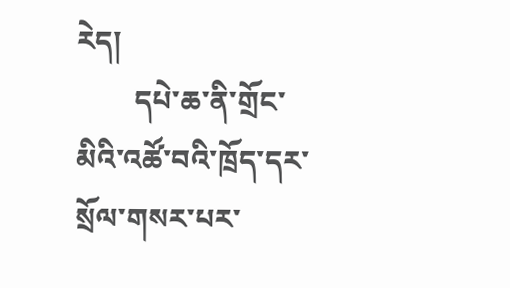རེད།
        དཔེ་ཆ་ནི་གྲོང་མིའི་འཚོ་བའི་ཁྲོད་དར་སྲོལ་གསར་པར་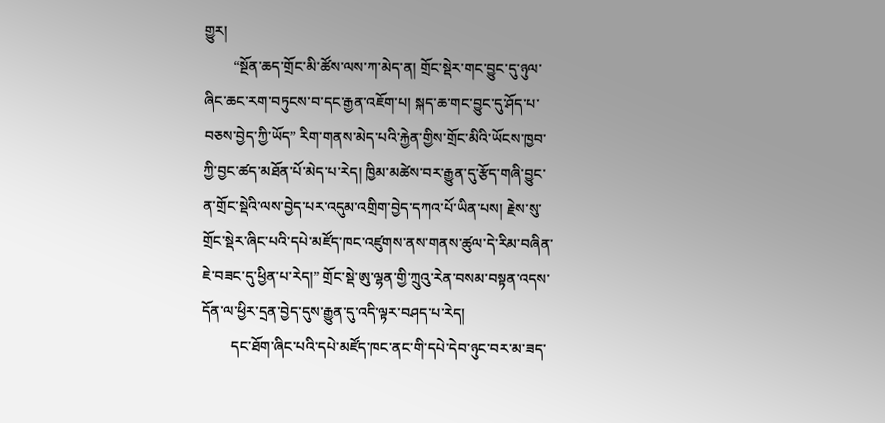གྱུར།
        “སྔོན་ཆད་གྲོང་མི་ཚོས་ལས་ཀ་མེད་ན། གྲོང་སྡེར་གང་བྱུང་དུ་ཉུལ་ཞིང་ཆང་རག་བཏུངས་བ་དང་རྒྱན་འཇོག་པ། སྐད་ཆ་གང་བྱུང་དུ་ཤོད་པ་བཅས་བྱེད་ཀྱི་ཡོད” རིག་གནས་མེད་པའི་རྐྱེན་གྱིས་གྲོང་མིའི་ཡོངས་ཁྱབ་ཀྱི་བྱང་ཚད་མཐོན་པོ་མེད་པ་རེད། ཁྱིམ་མཚེས་བར་རྒྱུན་དུ་རྩོད་གཞི་བྱུང་ན་གྲོང་སྡེའི་ལས་བྱེད་པར་འདུམ་འགྲིག་བྱེད་དཀའ་པོ་ཡིན་པས། རྗེས་སུ་གྲོང་སྡེར་ཞིང་པའི་དཔེ་མཛོད་ཁང་འཛུགས་ནས་གནས་ཚུལ་དེ་རིམ་བཞིན་ཇེ་བཟང་དུ་ཕྱིན་པ་རེད།” གྲོང་སྡེ་ཨུ་ལྷན་གྱི་ཀྲུའུ་རེན་བསམ་བསྟན་འདས་དོན་ལ་ཕྱིར་དྲན་བྱེད་དུས་རྒྱུན་དུ་འདི་ལྟར་བཤད་པ་རེད།
        དང་ཐོག་ཞིང་པའི་དཔེ་མཛོད་ཁང་ནང་གི་དཔེ་དེབ་ཉུང་བར་མ་ཟད་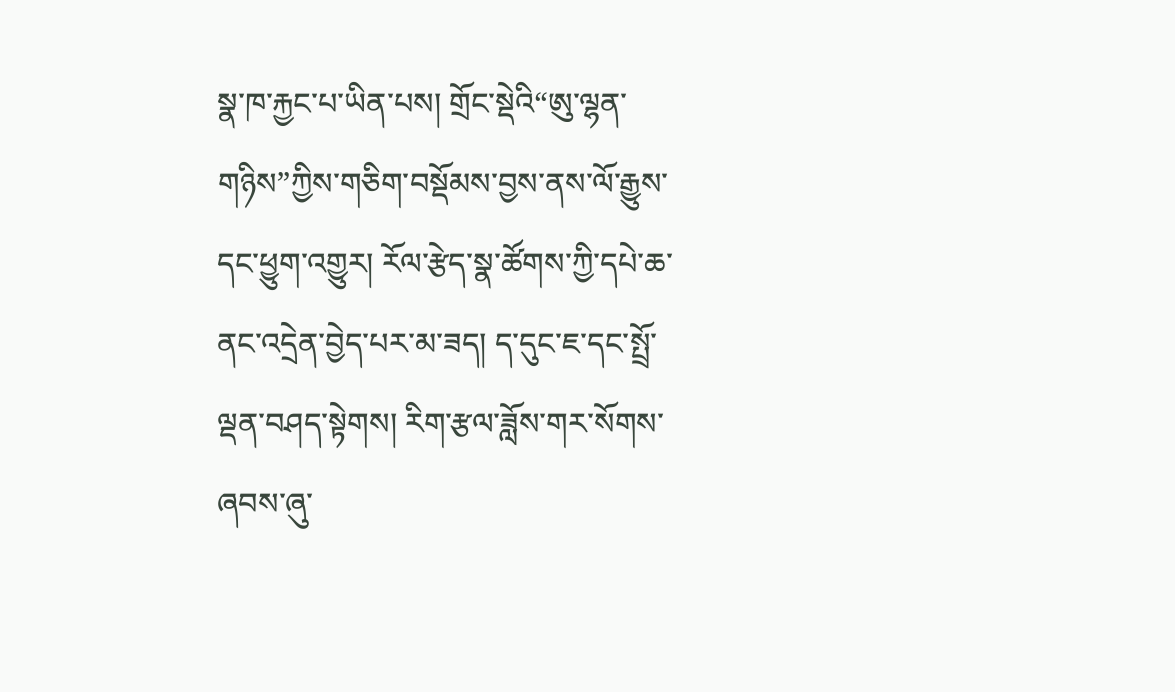སྣ་ཁ་རྐྱང་པ་ཡིན་པས། གྲོང་སྡེའི“ཨུ་ལྷན་གཉིས”ཀྱིས་གཅིག་བསྡོམས་བྱས་ནས་ལོ་རྒྱུས་དང་ཕྱུག་འགྱུར། རོལ་རྩེད་སྣ་ཚོགས་ཀྱི་དཔེ་ཆ་ནང་འདྲེན་བྱེད་པར་མ་ཟད། ད་དུང་ཇ་དང་སྤྲོ་ལྡན་བཤད་སྟེགས། རིག་རྩལ་ཟློས་གར་སོགས་ཞབས་ཞུ་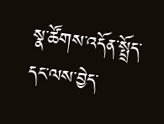སྣ་ཚོགས་འདོན་སྤྲོད་དང་ལས་བྱེད་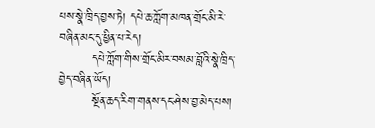པས་སྣེ་ཁྲིད་བྱས་ཏེ། དཔེ་ཆ་ཀློག་མཁན་གྲོང་མི་རེ་བཞིན་མང་དུ་ཕྱིན་པ་རེད།
        དཔེ་ཀློག་གིས་གྲོང་མིར་བསམ་བློའི་སྣེ་ཁྲིད་བྱེད་བཞིན་ཡོད།
        སྔོན་ཆད་རིག་གནས་དང་ཤེས་བྱ་མེད་པས།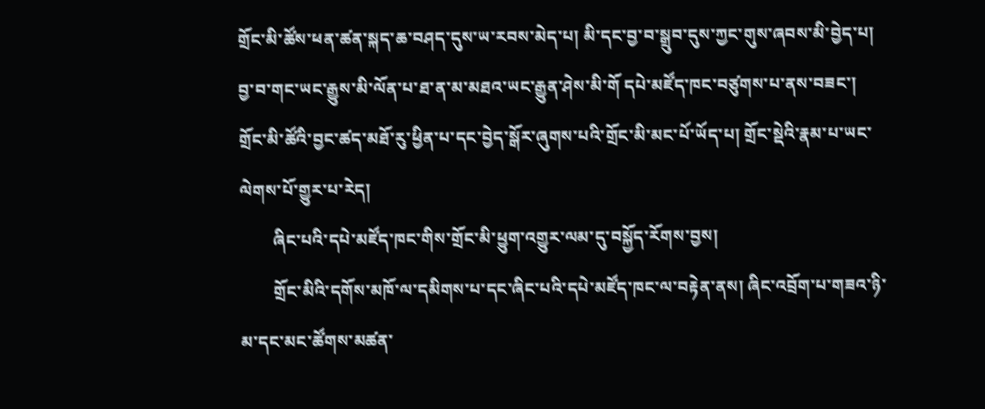གྲོང་མི་ཚོས་ཕན་ཚན་སྐད་ཆ་བཤད་དུས་ཡ་རབས་མེད་པ། མི་དང་བྱ་བ་སྒྲུབ་དུས་ཀྱང་གུས་ཞབས་མི་བྱེད་པ། བྱ་བ་གང་ཡང་རྒྱུས་མི་ལོན་པ་ཐ་ན་མ་མཐའ་ཡང་རྒྱུན་ཤེས་མི་གོ དཔེ་མཛོད་ཁང་བཙུགས་པ་ནས་བཟང་། གྲོང་མི་ཚོའི་བྱང་ཚད་མཐོ་རུ་ཕྱིན་པ་དང་བྱེད་སྒོར་ཞུགས་པའི་གྲོང་མི་མང་པོ་ཡོད་པ། གྲོང་སྡེའི་རྣམ་པ་ཡང་ལེགས་པོ་གྱུར་པ་རེད།
        ཞིང་པའི་དཔེ་མཛོད་ཁང་གིས་གྲོང་མི་ཕྱུག་འགྱུར་ལམ་དུ་བསྐྱོད་རོགས་བྱས།
        གྲོང་མིའི་དགོས་མཁོ་ལ་དམིགས་པ་དང་ཞིང་པའི་དཔེ་མཛོད་ཁང་ལ་བརྟེན་ནས། ཞིང་འབྲོག་པ་གཟའ་ཉི་མ་དང་མང་ཚོགས་མཚན་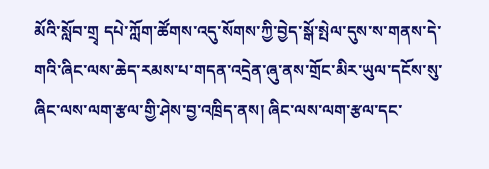མོའི་སློབ་གྲྭ དཔེ་ཀློག་ཚོགས་འདུ་སོགས་ཀྱི་བྱེད་སྒོ་སྤེལ་དུས་ས་གནས་དེ་གའི་ཞིང་ལས་ཆེད་རམས་པ་གདན་འདྲེན་ཞུ་ནས་གྲོང་མིར་ཡུལ་དངོས་སུ་ཞིང་ལས་ལག་རྩལ་གྱི་ཤེས་བྱ་འཁྲིད་ནས། ཞིང་ལས་ལག་རྩལ་དང་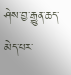ཤེས་བྱ་རྒྱུན་ཆད་མེད་པར་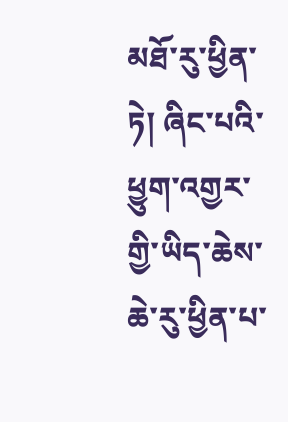མཐོ་རུ་ཕྱིན་ཏེ། ཞིང་པའི་ཕྱུག་འགྱར་གྱི་ཡིད་ཆེས་ཆེ་རུ་ཕྱིན་པ་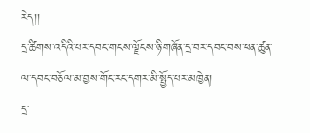རེད།།
དྲ་ཚིགས་འདིའི་པར་དབང་གངས་ལྗོངས་ཉི་གཞོན་དྲ་བར་དབང་བས་ཕན་ཚུན་ལ་དབང་བཅོལ་མ་བྱས་གོང་རང་དགར་མི་སྤྱོད་པར་མཁྱེན།
དྲ་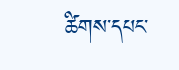ཚིགས་དཔང་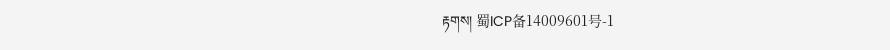རྟགས། 蜀ICP备14009601号-1